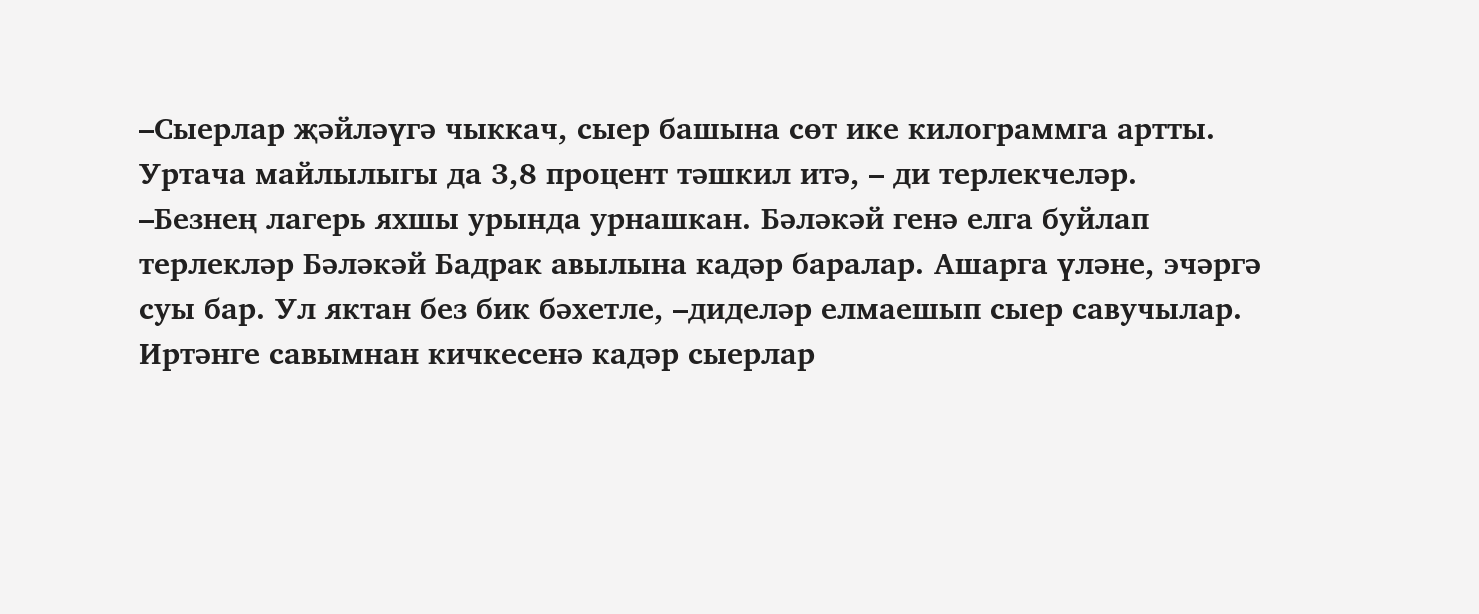–Сыерлар җәйләүгә чыккач, сыер башына сөт ике килограммга артты. Уртача майлылыгы да 3,8 процент тәшкил итә, – ди терлекчеләр.
–Безнең лагерь яхшы урында урнашкан. Бәләкәй генә елга буйлап терлекләр Бәләкәй Бадрак авылына кадәр баралар. Ашарга үләне, эчәргә суы бар. Ул яктан без бик бәхетле, –диделәр елмаешып сыер савучылар. Иртәнге савымнан кичкесенә кадәр сыерлар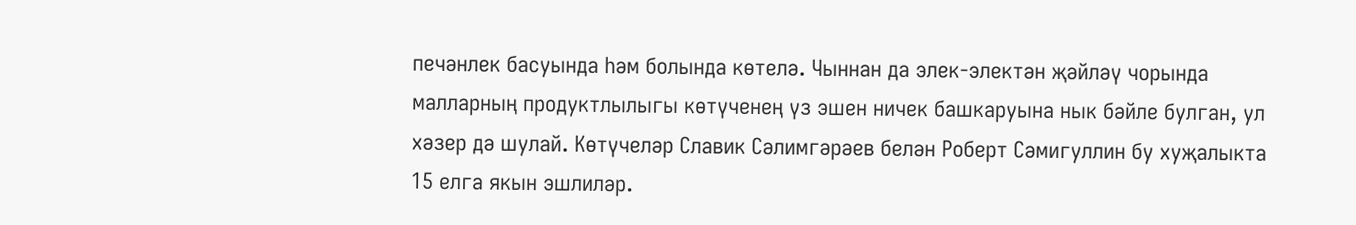печәнлек басуында һәм болында көтелә. Чыннан да элек-электән җәйләү чорында малларның продуктлылыгы көтүченең үз эшен ничек башкаруына нык бәйле булган, ул хәзер дә шулай. Көтүчеләр Славик Сәлимгәрәев белән Роберт Сәмигуллин бу хуҗалыкта 15 елга якын эшлиләр.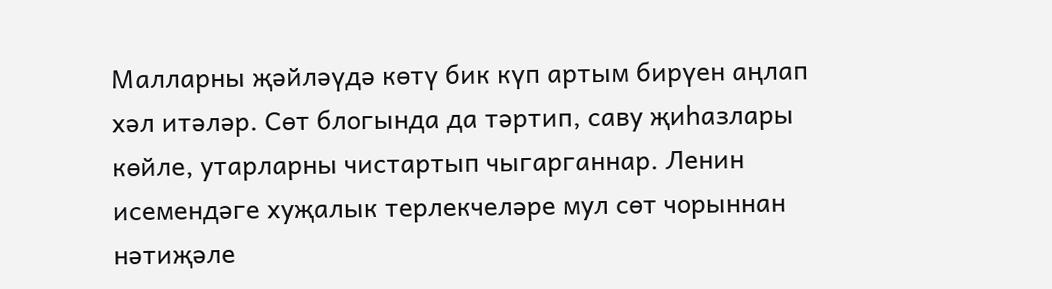Малларны җәйләүдә көтү бик күп артым бирүен аңлап хәл итәләр. Сөт блогында да тәртип, саву җиһазлары көйле, утарларны чистартып чыгарганнар. Ленин исемендәге хуҗалык терлекчеләре мул сөт чорыннан нәтиҗәле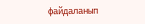файдаланып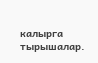калырга тырышалар.